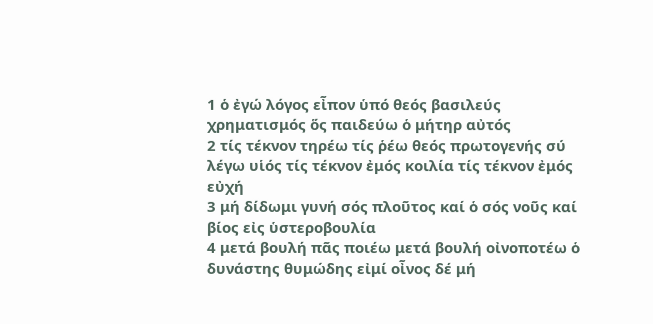1 ὁ ἐγώ λόγος εἶπον ὑπό θεός βασιλεύς χρηματισμός ὅς παιδεύω ὁ μήτηρ αὐτός
2 τίς τέκνον τηρέω τίς ῥέω θεός πρωτογενής σύ λέγω υἱός τίς τέκνον ἐμός κοιλία τίς τέκνον ἐμός εὐχή
3 μή δίδωμι γυνή σός πλοῦτος καί ὁ σός νοῦς καί βίος εἰς ὑστεροβουλία
4 μετά βουλή πᾶς ποιέω μετά βουλή οἰνοποτέω ὁ δυνάστης θυμώδης εἰμί οἶνος δέ μή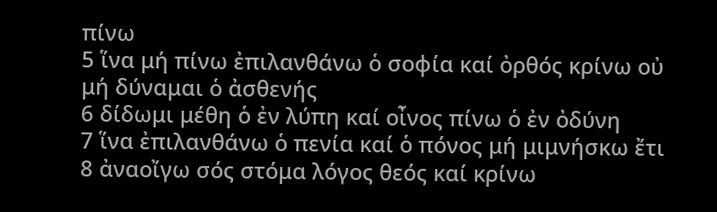πίνω
5 ἵνα μή πίνω ἐπιλανθάνω ὁ σοφία καί ὀρθός κρίνω οὐ μή δύναμαι ὁ ἀσθενής
6 δίδωμι μέθη ὁ ἐν λύπη καί οἶνος πίνω ὁ ἐν ὀδύνη
7 ἵνα ἐπιλανθάνω ὁ πενία καί ὁ πόνος μή μιμνήσκω ἔτι
8 ἀναοἴγω σός στόμα λόγος θεός καί κρίνω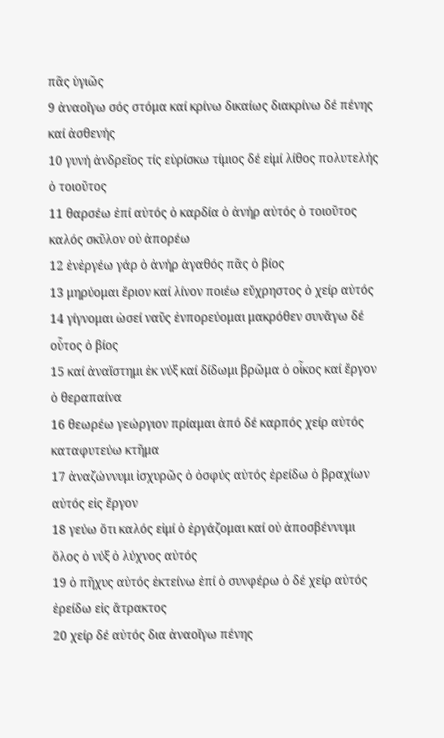πᾶς ὑγιῶς
9 ἀναοἴγω σός στόμα καί κρίνω δικαίως διακρίνω δέ πένης καί ἀσθενής
10 γυνή ἀνδρεῖος τίς εὑρίσκω τίμιος δέ εἰμί λίθος πολυτελής ὁ τοιοῦτος
11 θαρσέω ἐπί αὐτός ὁ καρδία ὁ ἀνήρ αὐτός ὁ τοιοῦτος καλός σκῦλον οὐ ἀπορέω
12 ἐνἐργέω γάρ ὁ ἀνήρ ἀγαθός πᾶς ὁ βίος
13 μηρύομαι ἔριον καί λίνον ποιέω εὔχρηστος ὁ χείρ αὐτός
14 γίγνομαι ὡσεί ναῦς ἐνπορεύομαι μακρόθεν συνἄγω δέ οὗτος ὁ βίος
15 καί ἀναἵστημι ἐκ νύξ καί δίδωμι βρῶμα ὁ οἶκος καί ἔργον ὁ θεραπαίνα
16 θεωρέω γεώργιον πρίαμαι ἀπό δέ καρπός χείρ αὐτός καταφυτεύω κτῆμα
17 ἀναζώννυμι ἰσχυρῶς ὁ ὀσφύς αὐτός ἐρείδω ὁ βραχίων αὐτός εἰς ἔργον
18 γεύω ὅτι καλός εἰμί ὁ ἐργάζομαι καί οὐ ἀποσβέννυμι ὅλος ὁ νύξ ὁ λύχνος αὐτός
19 ὁ πῆχυς αὐτός ἐκτείνω ἐπί ὁ συνφέρω ὁ δέ χείρ αὐτός ἐρείδω εἰς ἄτρακτος
20 χείρ δέ αὐτός δια ἀναοἴγω πένης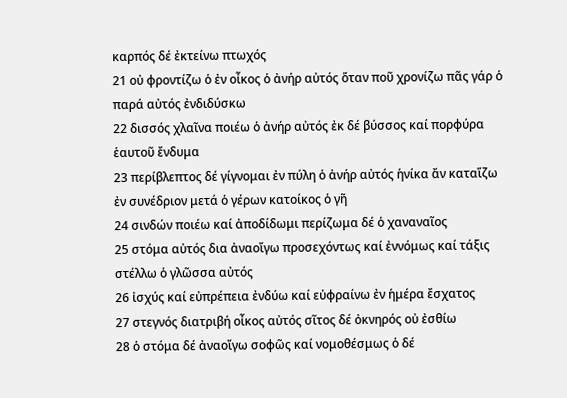καρπός δέ ἐκτείνω πτωχός
21 οὐ φροντίζω ὁ ἐν οἶκος ὁ ἀνήρ αὐτός ὅταν ποῦ χρονίζω πᾶς γάρ ὁ παρά αὐτός ἐνδιδύσκω
22 δισσός χλαῖνα ποιέω ὁ ἀνήρ αὐτός ἐκ δέ βύσσος καί πορφύρα ἑαυτοῦ ἔνδυμα
23 περίβλεπτος δέ γίγνομαι ἐν πύλη ὁ ἀνήρ αὐτός ἡνίκα ἄν καταἵζω ἐν συνέδριον μετά ὁ γέρων κατοίκος ὁ γῆ
24 σινδών ποιέω καί ἀποδίδωμι περίζωμα δέ ὁ χαναναῖος
25 στόμα αὐτός δια ἀναοἴγω προσεχόντως καί ἐννόμως καί τάξις στέλλω ὁ γλῶσσα αὐτός
26 ἰσχύς καί εὐπρέπεια ἐνδύω καί εὐφραίνω ἐν ἡμέρα ἔσχατος
27 στεγνός διατριβή οἶκος αὐτός σῖτος δέ ὀκνηρός οὐ ἐσθίω
28 ὁ στόμα δέ ἀναοἴγω σοφῶς καί νομοθέσμως ὁ δέ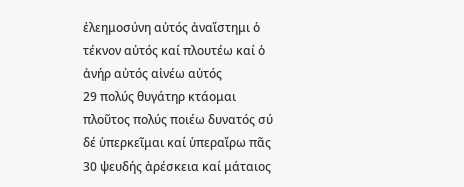ἐλεημοσύνη αὐτός ἀναἵστημι ὁ τέκνον αὐτός καί πλουτέω καί ὁ ἀνήρ αὐτός αἰνέω αὐτός
29 πολύς θυγάτηρ κτάομαι πλοῦτος πολύς ποιέω δυνατός σύ δέ ὑπερκεῖμαι καί ὑπεραἴρω πᾶς
30 ψευδής ἀρέσκεια καί μάταιος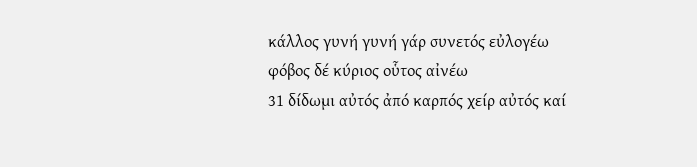κάλλος γυνή γυνή γάρ συνετός εὐλογέω φόβος δέ κύριος οὗτος αἰνέω
31 δίδωμι αὐτός ἀπό καρπός χείρ αὐτός καί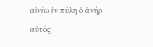αἰνέω ἐν πύλη ὁ ἀνήρ αὐτός